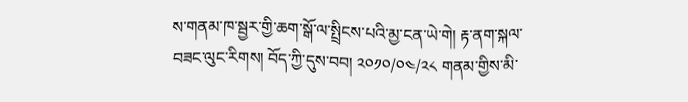ས་གནམ་ཁ་སྦྱར་གྱི་ཆག་སྒོ་ལ་སྤྲིངས་པའི་མྱ་ངན་ཡེ་གེ། རྟ་ནག་སྐལ་བཟང་ལུང་རིགས། བོད་ཀྱི་དུས་བབ། ༢༠༡༠/༠༤/༢༨ གནམ་གྱིས་མི་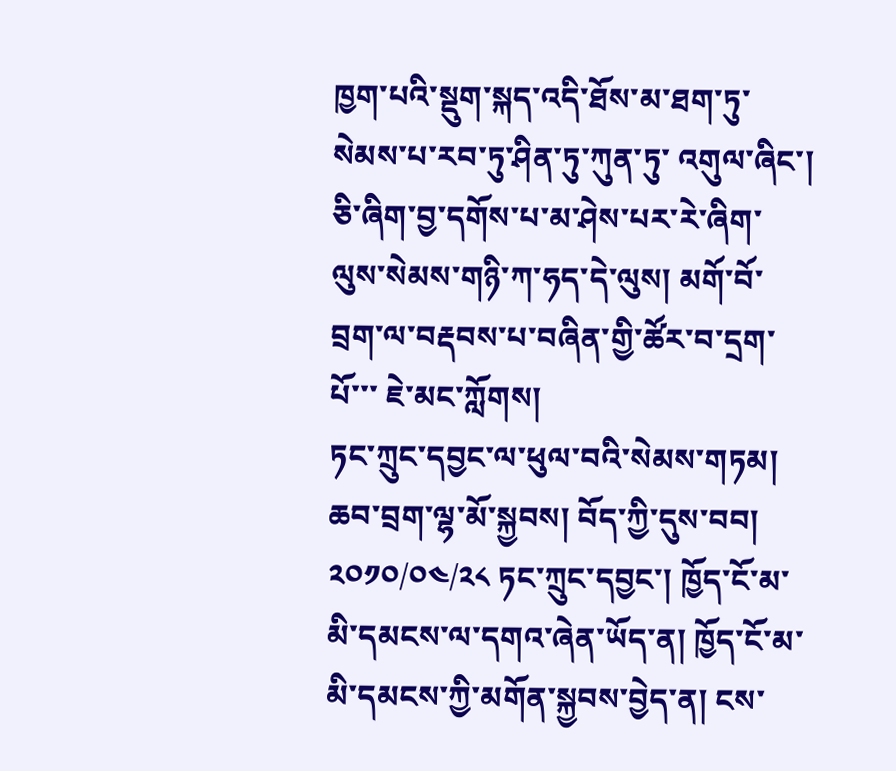ཁྱག་པའི་སྡུག་སྐད་འདི་ཐོས་མ་ཐག་ཏུ་སེམས་པ་རབ་ཏུ་ཤིན་ཏུ་ཀུན་ཏུ་ འགུལ་ཞིང་། ཅི་ཞིག་བྱ་དགོས་པ་མ་ཤེས་པར་རེ་ཞིག་ལུས་སེམས་གཉི་ཀ་ཧད་དེ་ལུས། མགོ་བོ་བྲག་ལ་བརྡབས་པ་བཞིན་གྱི་ཚོར་བ་དྲག་པོ་་་ ཇེ་མང་ཀློགས།
ཏང་ཀྲུང་དབྱང་ལ་ཕུལ་བའི་སེམས་གཏམ། ཆབ་བྲག་ལྷ་མོ་སྐྱབས། བོད་ཀྱི་དུས་བབ། ༢༠༡༠/༠༤/༢༨ ཏང་ཀྲུང་དབྱང་། ཁྱོད་ངོ་མ་མི་དམངས་ལ་དགའ་ཞེན་ཡོད་ན། ཁྱོད་ངོ་མ་མི་དམངས་ཀྱི་མགོན་སྐྱབས་བྱེད་ན། ངས་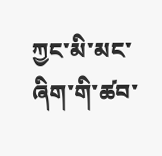ཀྱང་མི་མང་ཞིག་གི་ཚབ་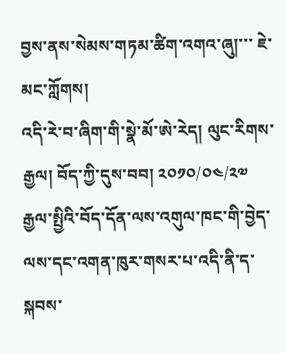བྱས་ནས་སེམས་གཏམ་ཚིག་འགའ་ཞུ།་་་ ཇེ་མང་ཀློགས།
འདི་རེ་བ་ཞིག་གི་སྣེ་མོ་ཨེ་རེད། ལུང་རིགས་རྒྱལ། བོད་ཀྱི་དུས་བབ། ༢༠༡༠/༠༤/༢༧ རྒྱལ་སྤྱིའི་བོད་དོན་ལས་འགུལ་ཁང་གི་བྱེད་ལས་དང་འགན་ཁུར་གསར་པ་འདི་ནི་ད་ སྐབས་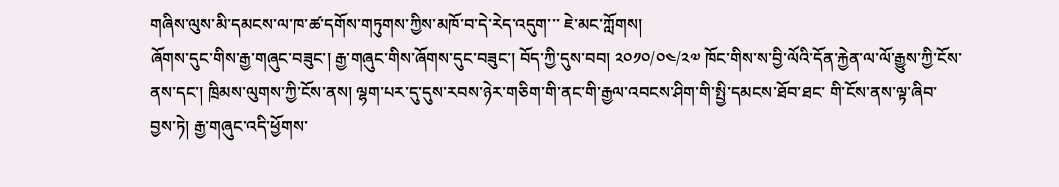གཞིས་ལུས་མི་དམངས་ལ་ཁ་ཚ་དགོས་གཏུགས་ཀྱིས་མཁོ་བ་དེ་རེད་འདུག་་་ ཇེ་མང་ཀློགས།
ཞོགས་དུང་གིས་རྒྱ་གཞུང་བཟུང་། རྒྱ་གཞུང་གིས་ཞོགས་དུང་བཟུང་། བོད་ཀྱི་དུས་བབ། ༢༠༡༠/༠༤/༢༧ ཁོང་གིས་ས་བྱི་ལོའི་དོན་རྐྱེན་ལ་ལོ་རྒྱུས་ཀྱི་ངོས་ནས་དང་། ཁྲིམས་ལུགས་ཀྱི་ངོས་ནས། ལྷག་པར་དུ་དུས་རབས་ཉེར་གཅིག་གི་ནང་གི་རྒྱལ་འབངས་ཤིག་གི་སྤྱི་དམངས་ཐོབ་ཐང་ གི་ངོས་ནས་ལྟ་ཞིབ་བྱས་ཏེ། རྒྱ་གཞུང་འདི་ཕྱོགས་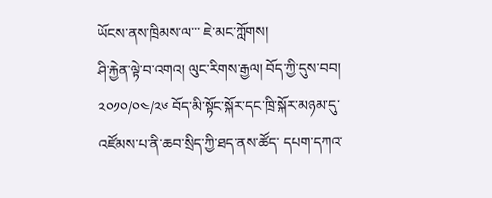ཡོངས་ནས་ཁྲིམས་ལ་་་ ཇེ་མང་ཀློགས།
ཤི་རྐྱེན་ལྟེ་བ་འགའ། ལུང་རིགས་རྒྱལ། བོད་ཀྱི་དུས་བབ། ༢༠༡༠/༠༤/༢༦ བོད་མི་སྟོང་སྐོར་དང་ཁྲི་སྐོར་མཉམ་དུ་འཛོམས་པ་ནི་ཆབ་སྲིད་ཀྱི་ཐད་ནས་ཚོད་ དཔག་དཀའ་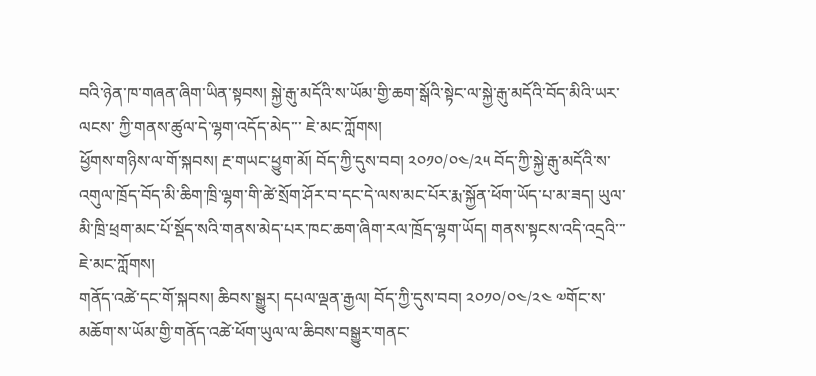བའི་ཉེན་ཁ་གཞན་ཞིག་ཡིན་སྟབས། སྐྱེ་རྒུ་མདོའི་ས་ཡོམ་གྱི་ཆག་སྒོའི་སྟེང་ལ་སྐྱེ་རྒུ་མདོའི་བོད་མིའི་ཡར་ལངས་ ཀྱི་གནས་ཚུལ་དེ་ལྷག་འདོད་མེད་་་ ཇེ་མང་ཀློགས།
ཕྱོགས་གཉིས་ལ་གོ་སྐབས། རྔ་གཡང་ཕྱུག་མོ། བོད་ཀྱི་དུས་བབ། ༢༠༡༠/༠༤/༢༥ བོད་ཀྱི་སྐྱེ་རྒུ་མདོའི་ས་འགུལ་ཁྲོད་བོད་མི་ཆིག་ཁྲི་ལྷག་གི་ཚེ་སྲོག་ཤོར་བ་དང་དེ་ལས་མང་པོར་རྨ་སྐྱོན་ཕོག་ཡོད་པ་མ་ཟད། ཡུལ་མི་ཁྲི་ཕྲག་མང་པོ་སྡོད་སའི་གནས་མེད་པར་ཁང་ཆག་ཞིག་རལ་ཁྲོད་ལྷག་ཡོད། གནས་སྟངས་འདི་འདྲའི་་་ ཇེ་མང་ཀློགས།
གནོད་འཚེ་དང་གོ་སྐབས། ཆིབས་སྒྱུར། དཔལ་ལྡན་རྒྱལ། བོད་ཀྱི་དུས་བབ། ༢༠༡༠/༠༤/༢༤ ༧གོང་ས་མཆོག་ས་ཡོམ་གྱི་གནོད་འཚེ་ཕོག་ཡུལ་ལ་ཆིབས་བསྒྱུར་གནང་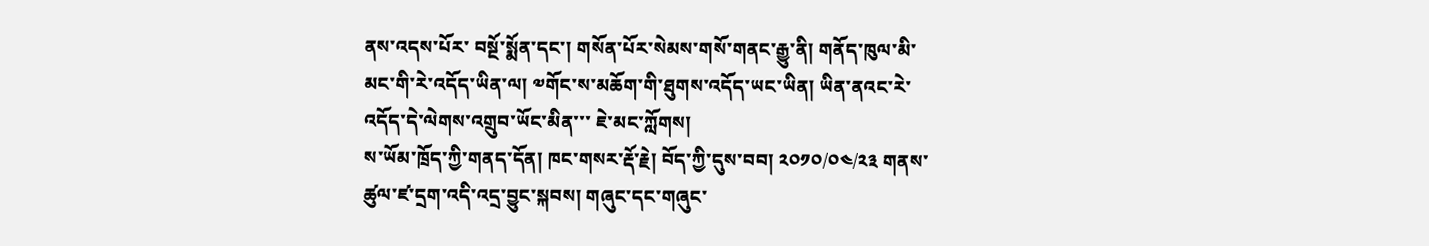ནས་འདས་པོར་ བསྔོ་སྨོན་དང་། གསོན་པོར་སེམས་གསོ་གནང་རྒྱུ་ནི། གནོད་ཁུལ་མི་མང་གི་རེ་འདོད་ཡིན་ལ། ༧གོང་ས་མཆོག་གི་ཐུགས་འདོད་ཡང་ཡིན། ཡིན་ནའང་རེ་འདོད་དེ་ལེགས་འགྲུབ་ཡོང་མིན་་་ ཇེ་མང་ཀློགས།
ས་ཡོམ་ཁྲོད་ཀྱི་གནད་དོན། ཁང་གསར་རྡོ་རྗེ། བོད་ཀྱི་དུས་བབ། ༢༠༡༠/༠༤/༢༣ གནས་ཚུལ་ཛ་དྲག་འདི་འདྲ་བྱུང་སྐབས། གཞུང་དང་གཞུང་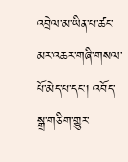འབྲེལ་མ་ཡིན་པ་ཚང་མར་འཆར་གཞི་གསལ་པོ་མེད་པ་དང་། འབོད་སྒྲ་གཅིག་གྱུར་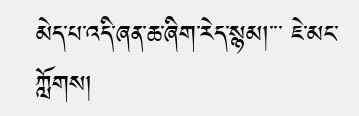མེད་པ་འདི་ཞན་ཆ་ཞིག་རེད་སྙམ།་་་ ཇེ་མང་ཀློགས།